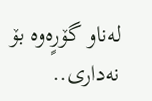له‌ناو گۆرٍه‌وه‌ بۆ نه‌داری‌..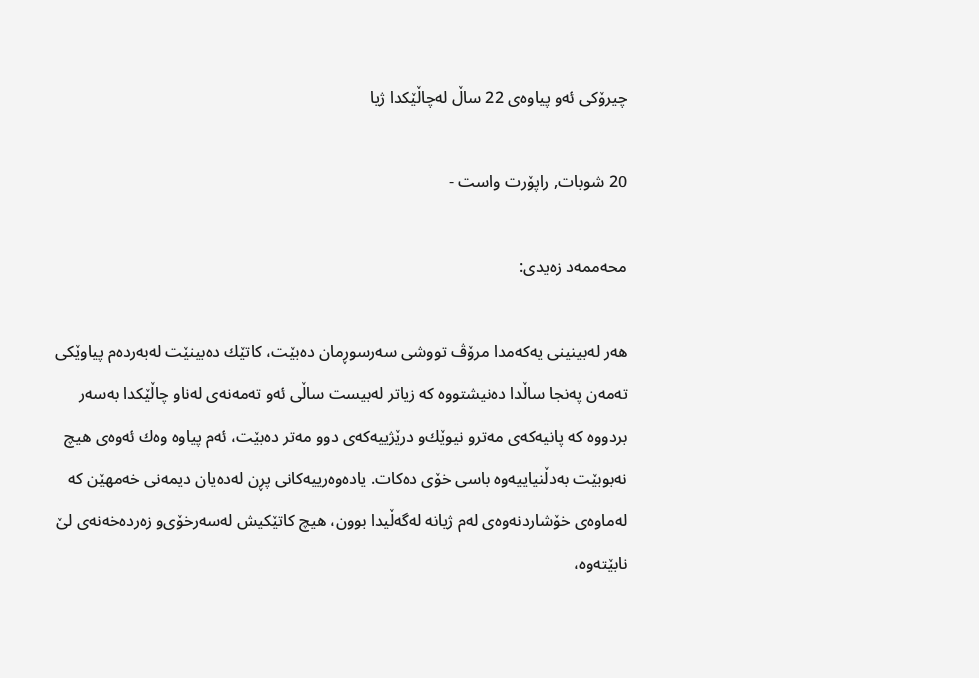چیرۆكی‌ ئه‌و پیاوه‌ی‌ 22 ساڵ‌ له‌چاڵێكدا ژیا

20 شوبات, راپۆرت واست -

محه‌ممه‌د زه‌یدی:

هه‌ر له‌بینینی‌ یه‌كه‌مدا مرۆڤ تووشی‌ سه‌رسوڕمان ده‌بێت، كاتێك ده‌بینێت له‌به‌رده‌م پیاوێكی‌ ته‌مه‌ن په‌نجا ساڵدا ده‌نیشتووه‌ كه‌ زیاتر له‌بیست ساڵی‌ ئه‌و ته‌مه‌نه‌ی‌ له‌ناو چاڵێكدا به‌سه‌ر بردووه‌ كه‌ پانیه‌كه‌ی‌ مه‌ترو نیوێك‌و درێژییه‌كه‌ی‌ دوو مه‌تر ده‌بێت، ئه‌م پیاوه‌ وه‌ك ئه‌وه‌ی‌ هیچ نه‌بوبێت به‌دڵنیاییه‌وه‌ باسی‌ خۆی‌ ده‌كات. یاده‌وه‌رییه‌كانی‌ پڕن له‌ده‌یان دیمه‌نی‌ خه‌مهێن كه‌ له‌ماوه‌ی‌ خۆشاردنه‌وه‌ی‌ له‌م ژیانه‌ له‌گه‌ڵیدا بوون، هیچ كاتێكیش له‌سه‌رخۆی‌‌و زه‌رده‌خه‌نه‌ی‌ لێ‌ نابێته‌وه‌،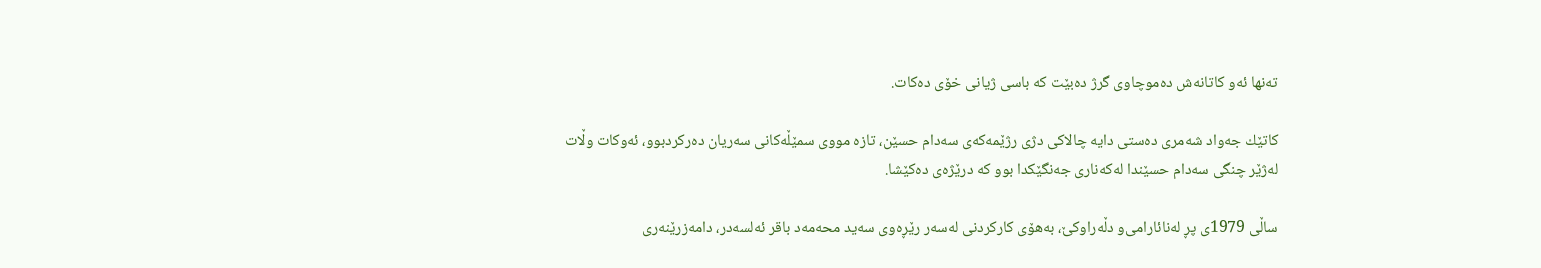ته‌نها ئه‌و كاتانه‌ش ده‌موچاوی‌ گرژ ده‌بێت كه‌ باسی‌ ژیانی‌ خۆی‌ ده‌كات.

كاتێك جه‌واد شه‌مری‌ ده‌ستی‌ دایه‌ چالاكی‌ دژی‌ رژێمه‌كه‌ی‌ سه‌دام حسێن، تازه‌ مووی‌ سمێڵه‌كانی‌ سه‌ریان ده‌ركردبوو، ئه‌وكات وڵات له‌ژێر چنگی‌ سه‌دام حسێندا له‌كه‌ناری‌ جه‌نگێكدا بوو كه‌ درێژه‌ی‌ ده‌كێشا.

ساڵی‌ 1979ی‌ پڕ له‌نائارامی‌‌و دڵه‌راوكێ‌، به‌هۆی‌ كاركردنی‌ له‌سه‌ر رێڕه‌وی‌ سه‌ید محه‌مه‌د باقر ئه‌لسه‌در، دامه‌زرێنه‌ری‌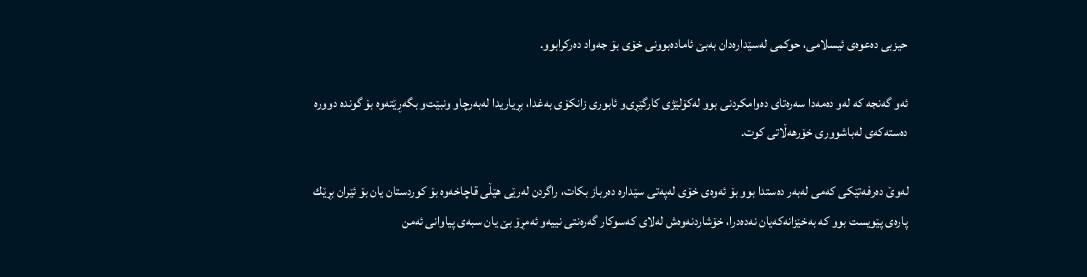حیزبی‌ ده‌عوه‌ی‌ ئیسلامی‌، حوكمی‌ له‌سێداره‌دان به‌بێ‌ ئاماده‌بوونی‌ خۆی‌ بۆ جه‌واد ده‌ركرابوو.

ئه‌و گه‌نجه‌ كه‌ له‌و ده‌مه‌دا سه‌ره‌تای‌ ده‌وامكردنی‌ بوو له‌كۆلێژی‌ كارگێڕی‌‌و ئابوری‌ زانكۆی‌ به‌غدا، بڕیاریدا له‌به‌رچاو ونبێت‌و بگه‌ڕێته‌وه‌ بۆ گونده‌ دووره‌ ده‌سته‌كه‌ی‌ له‌باشووری‌ خۆرهه‌ڵاتی‌ كوت.

له‌وێ‌ ده‌رفه‌تێكی‌ كه‌می‌ له‌به‌ر ده‌ستدا بوو بۆ ئه‌وه‌ی‌ خۆی‌ له‌په‌تی‌ سێداره‌ ده‌رباز بكات، راگردن له‌رێی‌ هێڵی‌ قاچاخه‌وه‌ بۆ كوردستان یان بۆ ئێران بڕێك پاره‌ی‌ پێویست بوو كه‌ به‌خێزانه‌كه‌یان نه‌ده‌درا، خۆشاردنه‌وه‌ش له‌لای‌ كه‌سوكار گه‌ره‌نتی‌ نییه‌و ئه‌مڕۆ بێ‌ یان سبه‌ی‌ پیاوانی‌ ئه‌من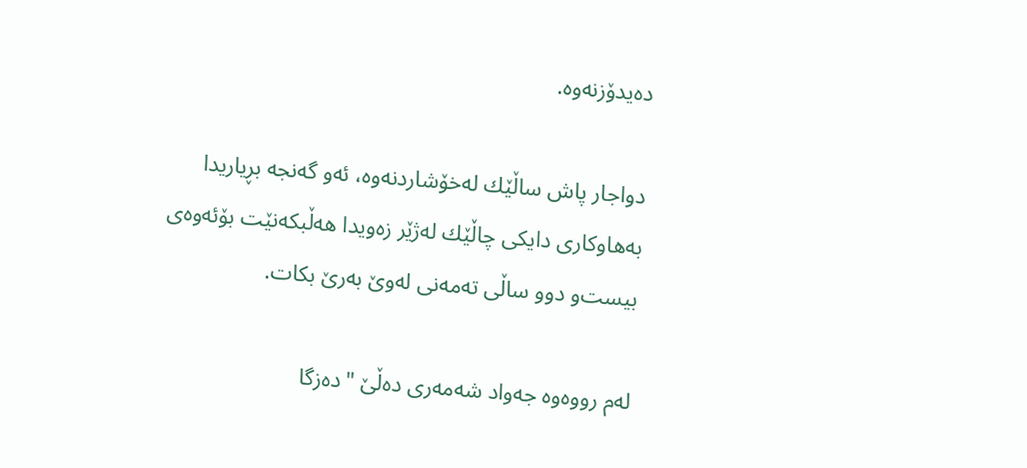ده‌یدۆزنه‌وه‌.

دواجار پاش ساڵێك له‌خۆشاردنه‌وه‌، ئه‌و گه‌نجه‌ بڕیاریدا به‌هاوكاری‌ دایكی‌ چاڵێك له‌ژێر زه‌ویدا هه‌ڵبكه‌نێت بۆئه‌وه‌ی‌ بیست‌و دوو ساڵی‌ ته‌مه‌نی‌ له‌وێ‌ به‌رێ‌ بكات.

له‌م رووه‌وه‌ جه‌واد شه‌مه‌ری‌ ده‌ڵێ‌ "ده‌زگا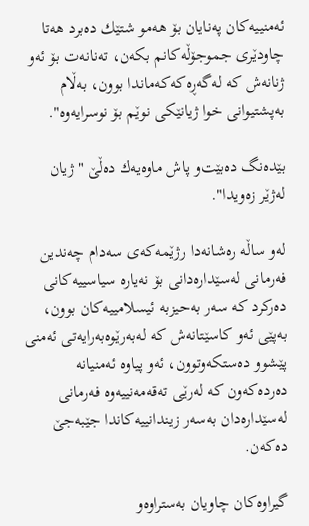ئه‌منییه‌كان په‌نایان بۆ هه‌مو شتێك ده‌برد هه‌تا چاودێری‌ جموجۆڵه‌كانم بكه‌ن، ته‌نانه‌ت بۆ ئه‌و ژنانه‌ش كه‌ له‌گه‌ڕه‌كه‌كه‌ماندا بوون، به‌ڵام به‌پشتیوانی‌ خوا ژیانێكی‌ نوێم بۆ نوسرایه‌وه‌".

بێده‌نگ ده‌بێت‌و پاش ماوه‌یه‌ك ده‌ڵێ‌ "ژیان له‌ژێر زه‌ویدا".

له‌و ساڵه‌ ره‌شانه‌دا رژێمه‌كه‌ی‌ سه‌دام چه‌ندین فه‌رمانی‌ له‌سێداره‌دانی‌ بۆ نه‌یاره‌ سیاسییه‌كانی‌ ده‌ركرد كه‌ سه‌ر به‌حیزبه‌ ئیسلامییه‌كان بوون، به‌پێی‌ ئه‌و كاسێتانه‌ش كه‌ له‌به‌رێوه‌به‌رایه‌تی‌ ئه‌منی‌ پێشوو ده‌ستكه‌وتوون، ئه‌و پیاوه‌ ئه‌منیانه‌ ده‌رده‌كه‌ون كه‌ له‌رێی‌ ته‌قه‌مه‌نییه‌وه‌ فه‌رمانی‌ له‌سێداره‌دان به‌سه‌ر زیندانییه‌كاندا جێبه‌جێ‌ ده‌كه‌ن.

گیراوه‌كان چاویان به‌ستراوه‌و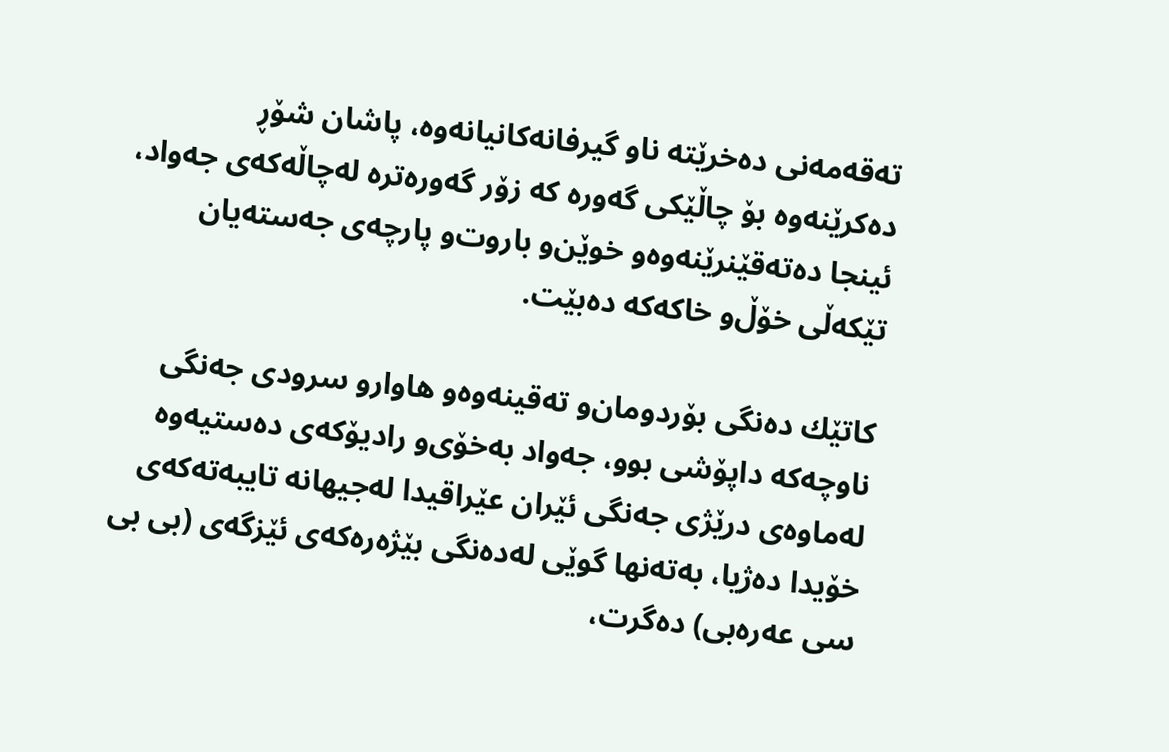ته‌قه‌مه‌نی‌ ده‌خرێته‌ ناو گیرفانه‌كانیانه‌وه‌، پاشان شۆڕ ده‌كرێنه‌وه‌ بۆ چاڵێكی‌ گه‌وره‌ كه‌ زۆر گه‌وره‌تره‌ له‌چاڵه‌كه‌ی‌ جه‌واد، ئینجا ده‌ته‌قێنرێنه‌وه‌و خوێن‌و باروت‌و پارچه‌ی‌ جه‌سته‌یان تێكه‌ڵی‌ خۆڵ‌‌و خاكه‌كه‌ ده‌بێت.

كاتێك ده‌نگی‌ بۆردومان‌و ته‌قینه‌وه‌و هاوارو سرودی‌ جه‌نگی‌ ناوچه‌كه‌ داپۆشی بوو، جه‌واد به‌خۆی‌‌و رادیۆكه‌ی‌ ده‌ستیه‌وه‌ له‌ماوه‌ی‌ درێژی‌ جه‌نگی‌ ئێران عێراقیدا له‌جیهانه‌ تایبه‌ته‌كه‌ی‌ خۆیدا ده‌ژیا، به‌ته‌نها گوێی‌ له‌ده‌نگی‌ بێژه‌ره‌كه‌ی‌ ئێزگه‌ی‌ (بی‌ بی‌ سی‌ عه‌ره‌بی‌) ده‌گرت،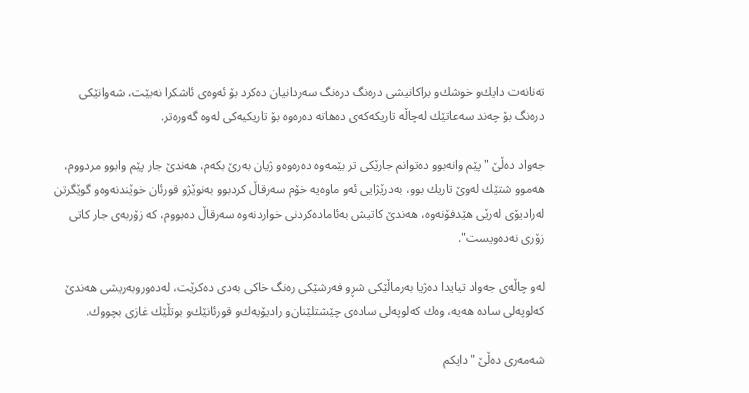ته‌نانه‌ت دایك‌و خوشك‌و براكانیشی‌ دره‌نگ دره‌نگ سه‌ردانیان ده‌كرد بۆ ئه‌وه‌ی‌ ئاشكرا نه‌بێت، شه‌وانێكی‌ دره‌نگ بۆ چه‌ند سه‌عاتێك له‌چاڵه‌ تاریكه‌كه‌ی‌ ده‌هاته‌ ده‌ره‌وه‌ بۆ تاریكیه‌كی‌ له‌وه‌ گه‌وره‌تر.

جه‌واد ده‌ڵێ‌ "پێم وانه‌بوو ده‌توانم جارێكی‌ تر بێمه‌وه‌ ده‌ره‌وه‌و ژیان به‌رێ‌ بكه‌م، هه‌ندێ‌ جار پێم وابوو مردووم، هه‌موو شتێك له‌وێ‌ تاریك بوو، به‌درێژایی‌ ئه‌و ماوه‌یه‌ خۆم سه‌رقاڵ‌ كردبوو به‌نوێژو قورئان خوێندنه‌وه‌و گوێگرتن له‌رادیۆی‌ له‌رێی‌ هێدفۆنه‌وه‌، هه‌ندێ‌ كاتیش به‌ئاماده‌كردنی‌ خواردنه‌وه‌ سه‌رقاڵ‌ ده‌بووم، كه‌ زۆربه‌ی‌ جار كاتی‌ زۆری‌ نه‌ده‌ویست".

له‌و چاڵه‌ی‌ جه‌واد تیایدا ده‌ژیا به‌رماڵێكی‌ شڕو فه‌رشێكی‌ ره‌نگ خاكی‌ به‌دی‌ ده‌كرێت، له‌ده‌وروبه‌ریشی‌ هه‌ندێ‌ كه‌لوپه‌لی‌ ساده‌ هه‌یه‌، وه‌ك كه‌لوپه‌لی‌ ساده‌ی‌ چێشتلێنان‌و رادیۆیه‌ك‌و قورئانێك‌و بوتڵێك غازی‌ بچووك.

شه‌مه‌ری‌ ده‌ڵێ "دایكم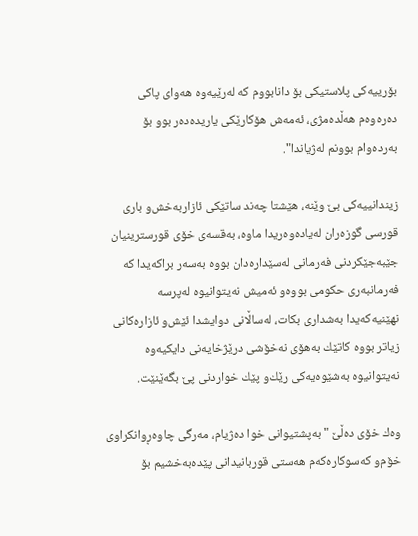بۆرییه‌كی‌ پلاستیكی‌ بۆ دانابووم كه‌ له‌رێیه‌وه‌ هه‌وای‌ پاكی‌ ده‌ره‌وه‌م هه‌ڵده‌مژی‌، ئه‌مه‌ش هۆكارێكی‌ یاریده‌ده‌ر بوو بۆ به‌رده‌وام بوونم له‌ژیاندا".

زیندانییه‌كی‌ بێ‌ وێنه‌، هێشتا چه‌ند ساتێكی‌ ئازاربه‌خش‌و باری‌ قورسی‌ گوزه‌ران له‌یاده‌وه‌ریدا ماوه‌، به‌قسه‌ی‌ خۆی‌ قورسترینیان جێبه‌جێكردنی‌ فه‌رمانی‌ له‌سێداره‌دان بووه‌ به‌سه‌ر براكه‌یدا كه‌ فه‌رمانبه‌ری‌ حكومی‌ بووه‌و ئه‌میش نه‌یتوانیوه‌ له‌پرسه‌ نهێنیه‌كه‌یدا به‌شداری‌ بكات، له‌ساڵانی‌ دوایشدا ئێش‌و ئازاره‌كانی‌ زیاتر بووه‌ كاتێك به‌هۆی‌ نه‌خۆشی‌ درێژخایه‌نی‌ دایكیه‌وه‌ نه‌یتوانیوه‌ به‌شێوه‌یه‌كی‌ رێك‌و پێك خواردنی‌ پێ بگه‌ێنێت.

وه‌ك خۆی‌ ده‌ڵێ "به‌پشتیوانی‌ خوا ده‌ژیام، مه‌رگی‌ چاوه‌ڕوانكراوی‌ خۆم‌و كه‌سوكاره‌كه‌م هه‌ستی‌ قوربانیدانی‌ پێده‌به‌خشیم بۆ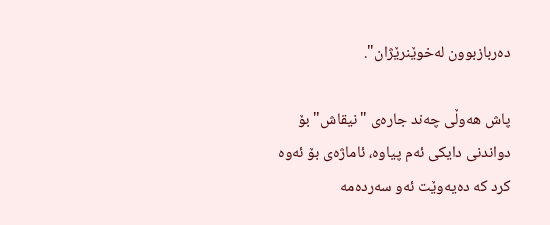ده‌ربازبوون له‌خوێنرێژان".

پاش هه‌وڵی‌ چه‌ند جاره‌ی‌ "نیقاش" بۆ دواندنی‌ دایكی‌ ئه‌م پیاوه‌، ئاماژه‌ی‌ بۆ ئه‌وه‌ كرد كه‌ ده‌یه‌وێت ئه‌و سه‌رده‌مه‌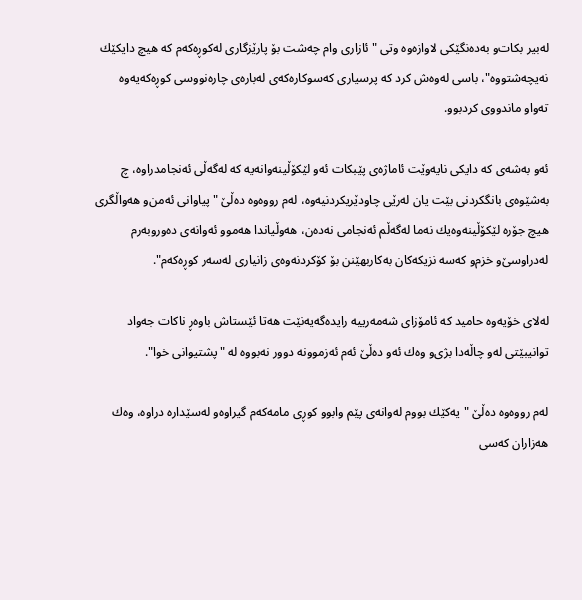له‌بیر بكات‌و به‌ده‌نگێكی‌ لاوازه‌وه‌ وتی‌ "ئازاری‌ وام چه‌شت بۆ پارێزگاری‌ له‌كوڕه‌كه‌م كه‌ هیچ دایكێك نه‌یچه‌شتووه‌"، باسی‌ له‌وه‌ش كرد كه‌ پرسیاری‌ كه‌سوكاره‌كه‌ی‌ له‌باره‌ی‌ چاره‌نووسی‌ كوڕه‌كه‌یه‌وه‌ ته‌واو ماندووی‌ كردبوو.

ئه‌و به‌شه‌ی‌ كه‌ دایكی‌ نایه‌وێت ئاماژه‌ی‌ پێبكات ئه‌و لێكۆڵینه‌وانه‌یه‌ كه‌ له‌گه‌ڵی‌ ئه‌نجامدراوه‌، چ به‌شێوه‌ی‌ بانگكردنی‌ بێت یان له‌رێی‌ چاودێریكردنیه‌وه‌، له‌م رووه‌وه‌ ده‌ڵێ "پیاوانی‌ ئه‌من‌و هه‌واڵگری‌ هیچ جۆره‌ لێكۆڵینه‌وه‌یك نه‌ما له‌گه‌ڵم ئه‌نجامی‌ نه‌ده‌ن، هه‌وڵیاندا هه‌موو ئه‌وانه‌ی‌ ده‌وروبه‌رم له‌دراوسێ‌‌و خزم‌و كه‌سه‌ نزیكه‌كان به‌كاربهێنن بۆ كۆكردنه‌وه‌ی‌ زانیاری‌ له‌سه‌ر كوڕه‌كه‌م".

له‌لای‌ خۆیه‌وه‌ حامید كه‌ ئامۆزای‌ شه‌مه‌رییه‌ رایده‌گه‌یه‌نێت هه‌تا ئێستاش باوه‌ڕ ناكات جه‌واد توانیبێتی‌ له‌و چاڵه‌دا بژی‌‌و وه‌ك ئه‌و ده‌ڵێ ئه‌م ئه‌زموونه‌ دوور نه‌بووه‌ له‌ "پشتیوانی‌ خوا".

له‌م رووه‌وه‌ ده‌ڵێ‌ "یه‌كێك بووم له‌وانه‌ی‌ پێم وابوو كوڕی‌ مامه‌كه‌م گیراوه‌و له‌سێداره‌ دراوه‌، وه‌ك هه‌زاران كه‌سی‌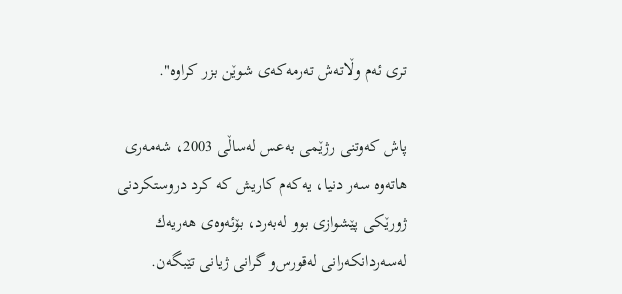تری‌ ئه‌م وڵاته‌ش ته‌رمه‌كه‌ی‌ شوێن بزر كراوه‌".

پاش كه‌وتنی‌ رژێمی‌ به‌عس له‌ساڵی‌ 2003، شه‌مه‌ری‌ هاته‌وه‌ سه‌ر دنیا، یه‌كه‌م كاریش كه‌ كرد دروستكردنی‌ ژورێكی‌ پێشوازی‌ بوو له‌به‌رد، بۆئه‌وه‌ی‌ هه‌ریه‌ك له‌سه‌ردانكه‌رانی‌ له‌قورس‌و گرانی‌ ژیانی‌ تێبگه‌ن.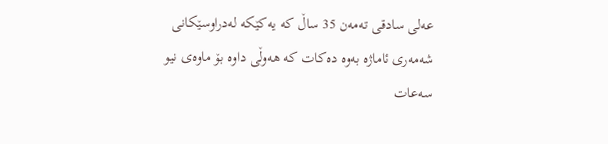عه‌لی‌ سادقی‌ ته‌مه‌ن 35 ساڵ‌ كه‌ یه‌كێكه‌ له‌دراوسێكانی‌ شه‌مه‌ری‌ ئاماژه‌ به‌وه‌ ده‌كات كه‌ هه‌وڵی‌ داوه‌ بۆ ماوه‌ی‌ نیو سه‌عات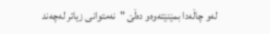له‌و چاڵه‌دا بمێنێته‌وه‌‌و ده‌ڵێ‌ "نه‌متوانی‌ زیاتر له‌چه‌ند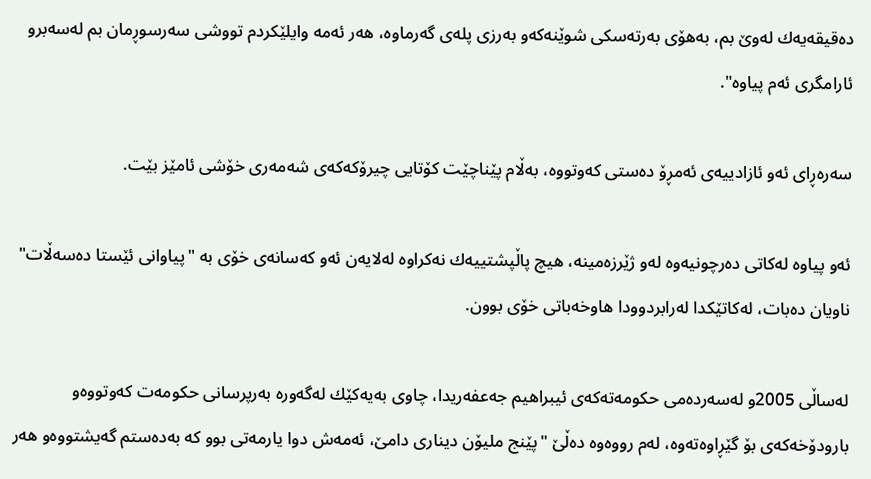ده‌قیقه‌یه‌ك له‌وێ‌ بم، به‌هۆی‌ به‌رته‌سكی‌ شوێنه‌كه‌و به‌رزی‌ پله‌ی‌ گه‌رماوه‌، هه‌ر ئه‌مه‌ وایلێكردم تووشی‌ سه‌رسوڕمان بم له‌سه‌برو ئارامگری‌ ئه‌م پیاوه‌".

سه‌ره‌ڕای‌ ئه‌و ئازادییه‌ی‌ ئه‌مڕۆ ده‌ستی‌ كه‌وتووه‌، به‌ڵام پێناچێت كۆتایی‌ چیرۆكه‌كه‌ی‌ شه‌مه‌ری‌ خۆشی‌ ئامێز بێت.

ئه‌و پیاوه‌ له‌كاتی‌ ده‌رچونیه‌وه‌ له‌و ژێرزه‌مینه‌، هیچ پاڵپشتییه‌ك نه‌كراوه‌ له‌لایه‌ن ئه‌و كه‌سانه‌ی‌ خۆی‌ به‌ "پیاوانی‌ ئێستا ده‌سه‌ڵات" ناویان ده‌بات، له‌كاتێكدا له‌رابردوودا هاوخه‌باتی‌ خۆی‌ بوون.

له‌ساڵی‌ 2005و له‌سه‌رده‌می‌ حكومه‌ته‌كه‌ی‌ ئیبراهیم جه‌عفه‌ریدا، چاوی‌ به‌یه‌كێك له‌گه‌وره‌ به‌رپرسانی‌ حكومه‌ت كه‌وتووه‌و بارودۆخه‌كه‌ی‌ بۆ گێڕاوه‌ته‌وه‌، له‌م رووه‌وه‌ ده‌ڵێ‌ "پێنج ملیۆن دیناری‌ دامێ‌، ئه‌مه‌ش دوا یارمه‌تی‌ بوو كه‌ به‌ده‌ستم گه‌یشتووه‌‌و هه‌ر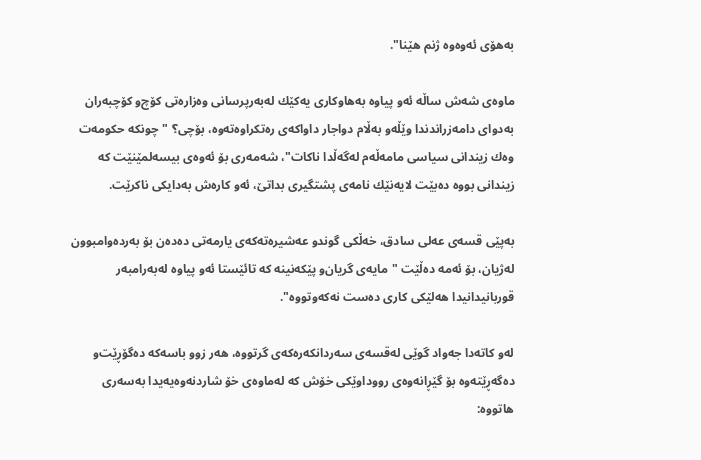به‌هۆی‌ ئه‌وه‌وه‌ ژنم هێنا".

ماوه‌ی‌ شه‌ش ساڵه‌ ئه‌و پیاوه‌ به‌هاوكاری‌ یه‌كێك له‌به‌رپرسانی‌ وه‌زاره‌تی‌ كۆچ‌و كۆچبه‌ران به‌دوای‌ دامه‌زراندندا وێڵه‌و به‌ڵام دواجار داواكه‌ی‌ ره‌تكراوه‌ته‌وه‌، بۆچی‌؟ "چونكه‌ حكومه‌ت وه‌ك زیندانی‌ سیاسی‌ مامه‌ڵه‌م له‌گه‌ڵدا ناكات"، شه‌مه‌ری‌ بۆ ئه‌وه‌ی‌ بیسه‌لمێنێت كه‌ زیندانی‌ بووه‌ ده‌بێت لایه‌نێك نامه‌ی‌ پشتگیری‌ بداتێ‌، ئه‌و كاره‌ش به‌دایكی‌ ناكرێت.

به‌پێی‌ قسه‌ی‌ عه‌لی‌ سادق، خه‌ڵكی‌ گوندو عه‌شیره‌ته‌كه‌ی‌ یارمه‌تی‌ ده‌ده‌ن بۆ به‌رده‌وامبوون له‌ژیان، بۆ ئه‌مه‌ ده‌ڵێت "مایه‌ی‌ گریان‌و پێكه‌نینه‌ كه‌ تائێستا ئه‌و پیاوه‌ له‌به‌رامبه‌ر قوربانیدانیدا هه‌لێكی‌ كاری‌ ده‌ست نه‌كه‌وتووه‌".

له‌و كاته‌دا جه‌واد گوێی‌ له‌قسه‌ی‌ سه‌ردانكه‌ره‌كه‌ی‌ گرتووه‌، هه‌ر زوو باسه‌كه‌ ده‌گۆڕێت‌و ده‌گه‌ڕێته‌وه‌ بۆ گێڕانه‌وه‌ی‌ رووداوێكی‌ خۆش كه‌ له‌ماوه‌ی‌ خۆ شاردنه‌وه‌یه‌یدا به‌سه‌ری‌ هاتووه‌: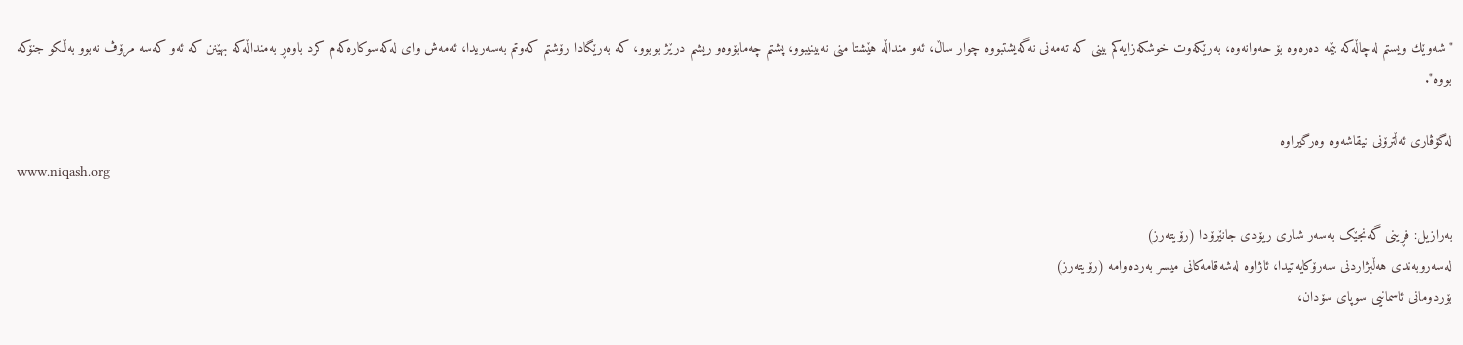"شه‌وێك ویستم له‌چاڵه‌كه‌ بێمه‌ ده‌ره‌وه‌ بۆ حه‌وانه‌وه‌، به‌رێكه‌وت خوشكه‌زایه‌كم بینی‌ كه‌ ته‌مه‌نی‌ نه‌گه‌یشتبووه‌ چوار ساڵ‌، ئه‌و منداڵه‌ هێشتا منی‌ نه‌بینیبوو، پشتم چه‌مابۆوه‌و ریشم درێژ بوبوو، كه‌ به‌رێگادا رۆشتم كه‌وتم به‌سه‌ریدا، ئه‌مه‌ش وای‌ له‌كه‌سوكاره‌كه‌م كرد باوه‌ڕ به‌منداڵه‌كه‌ بهێنن كه‌ ئه‌و كه‌سه‌ مرۆڤ نه‌بوو به‌ڵكو جنۆكه‌ بووه‌".

له‌گۆڤاری‌ ئه‌ڵترۆنی‌ نیقاشه‌وه‌ وه‌رگیراوه‌
www.niqash.org

به‌رازیل: فڕینی گه‌نجێک به‌سه‌ر شاری ریۆدی جانێرۆدا (رۆیته‌رز)
له‌سه‌روبه‌ندی هه‌ڵبژاردنی سه‌رۆکایه‌تیدا، ئاژاوه‌ له‌شه‌قامه‌کانی میسر به‌رده‌وامه‌ (رۆیته‌رز)
بۆردومانی ئاسمانیی سوپای سۆدان،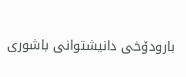بارودۆخی دانیشتوانی باشوری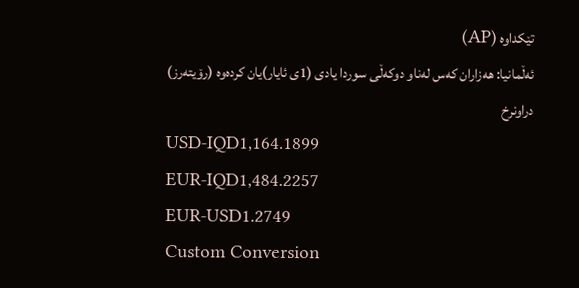تێکداوه‌ (AP)
ئه‌ڵمانیا: هه‌زاران که‌س له‌ناو دوکه‌ڵی سوردا یادی (1ی ئایار)یان کرده‌وه‌ (رۆیته‌رز)
دراونرخ
USD-IQD1,164.1899
EUR-IQD1,484.2257
EUR-USD1.2749
Custom Conversion